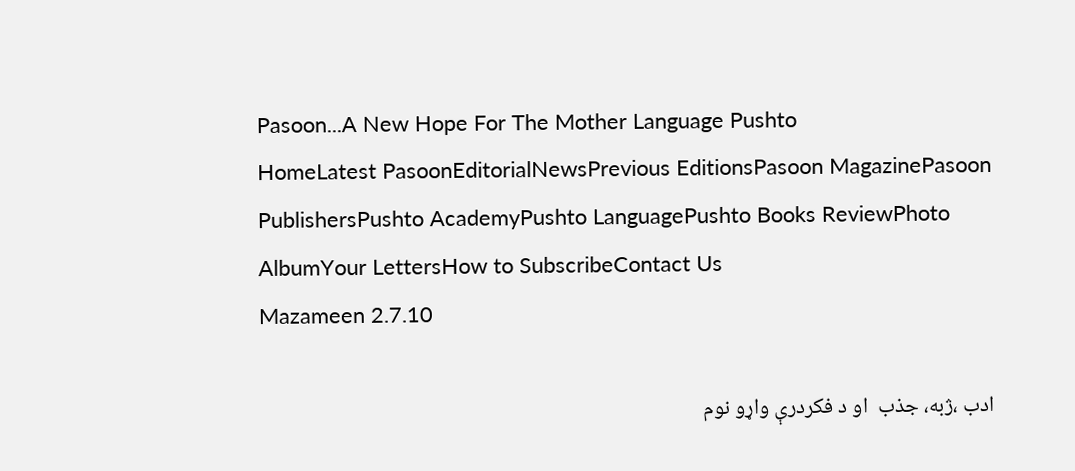Pasoon...A New Hope For The Mother Language Pushto
HomeLatest PasoonEditorialNewsPrevious EditionsPasoon MagazinePasoon PublishersPushto AcademyPushto LanguagePushto Books ReviewPhoto AlbumYour LettersHow to SubscribeContact Us
Mazameen 2.7.10

ادب ،ژبه، جذب  او د فکردرې واړو نوم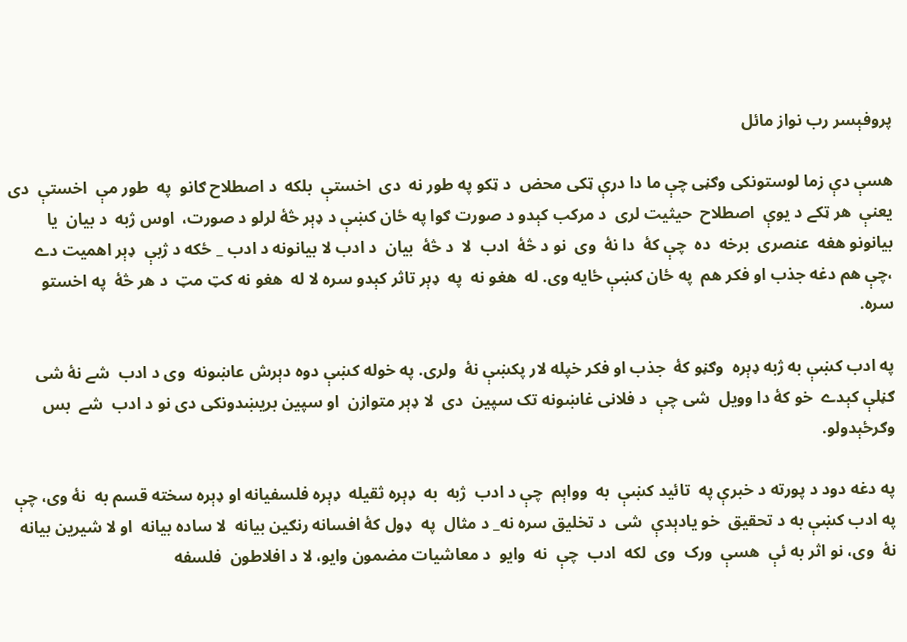پروفېسر رب نواز مائل

هسې دې زما لوستونکى وګڼى چې ما دا درې ټکى محض  د ټکو په طور نه  دى  اخستې  بلکه  د اصطلاح ګانو  په  طور مې  اخستې  دى  يعنې  هر ټکے د يوې  اصطلاح  حيثيت لرى  د مرکب کېدو د صورت ګوا په ځان کښې د ډېر څۀ لرلو د صورت،  اوس ژبه  د بيان  يا بيانونو هغه  عنصرى  برخه  ده  چې کۀ  دا نۀ  وى  نو د څۀ  ادب  لا  د څۀ  بيان  د ادب لا بيانونه د ادب _ ځکه د ژبې  ډېر اهميت دے ،چې هم دغه جذب او فکر هم  په ځان کښې ځايه وى. له  هغو نه  په  ډېر تاثر کېدو سره لا له  هغو نه کټ مټ  د هر څۀ  په اخستو سره.

په ادب کښې به ژبه ډېره  وګڼو کۀ  جذب او فکر خپله لار پکښې نۀ  ولرى. په خوله کښې دوه دېرش عاښونه  وى د ادب  شے نۀ شى ګڼلې کېدے  خو کۀ دا وويل  شى چې  د فلانى غاښونه تک سپين  دى  لا ډېر متوازن  او سپين بريښدونکى دى نو د ادب  شے  بس  وګرځېدولو.

په دغه دود د پورته د خبرې په  تائيد کښې  به  وواېم  چې د ادب  ژبه  به  ډېره ثقيله  ډېره فلسفيانه او ډېره سخته قسم به  نۀ وى، چې په ادب کښې به د تحقيق  خو يادېدې  شى  د تخليق سره نه_ د مثال  په  ډول کۀ افسانه رنګين بيانه  لا ساده بيانه  او لا شيرين بيانه  نۀ  وى، نو اثر به ئې  هسې  ورک  وى  لکه  ادب  چې  نه  وايو  د معاشيات مضمون وايو، لا د افلاطون  فلسفه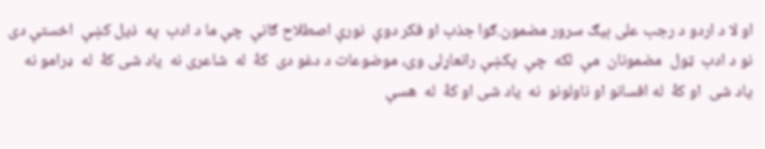او لا د اردو د رجب على بيګ سرور مضمون.ګوا جذب او فکر دوې  نورې اصطلاح ګانې  چې ما د ادب  په  ذيل کښې  اخستې دى  نو د ادب  ټول  مضمونان  مې  لکه  چې  پکښې رانعاړلى وى، موضوعات د دغو دى  کۀ  له  شاعرى نه  ياد شى کۀ  له  ډرامو نه  ياد شى  او کۀ  له افسانو او ناولونو  نه  ياد شى او کۀ  له  هسې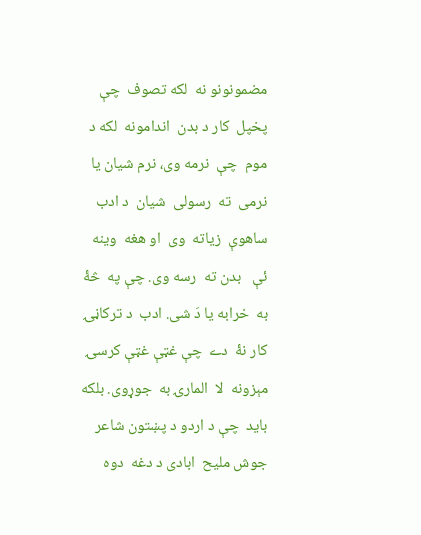مضمونونو نه  لکه تصوف  چې  پخپل  کار د بدن  اندامونه  لکه د موم  چې  نرمه وى، نرم شيان يا   نرمى  ته  رسولى  شيان  د ادب  ساهوې  زياته  وى  او هغه  وينه ئې   بدن ته  رسه وى. چې په  څۀ  به  خرابه يا دَ شى. ادب  د ترکاڼۍ کار نۀ  دے  چې غټې غټې کرسۍ  مېزونه  لا  المارۍ به  جوړوى. بلکه  بايد  چې د اردو د پښتون شاعر جوش مليح  ابادى د دغه  دوه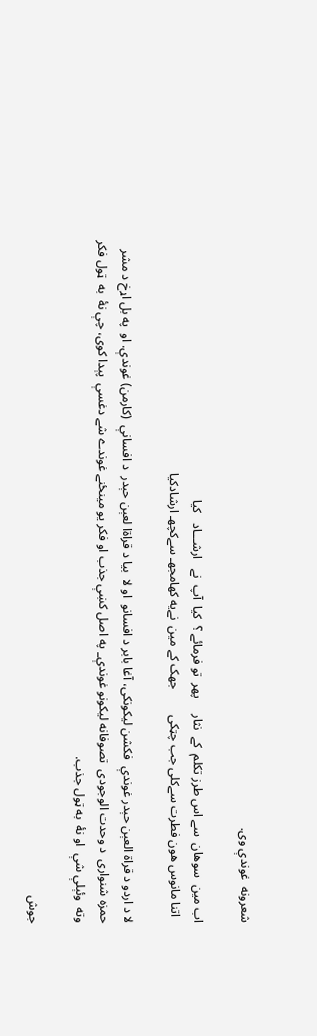شعرونه  غوندې وى.

اب مين  سوهان  سے اس طرز تکلم  کے  نثار     پهر  تو فرمائے ؟  کيا  آپ  نے   ارشـــاد   کيا
  اتنا مانوس هون فطرت سےکلى جب چټکى        جهک کے مين  نےيه کهامجهـ سےکچهـ ارشادکيا

لا د اردو د قراة العېن حېدر غوندې  فکشن ليکونکى، آغا بابر د افسانو  او لا  بيا د قراةا لعېن حېدر  د افسانې  (کارمن) غوندې. او  په بل اړخ د مشر حمزه شنوارى  د وحدت الوجودى  تصوفانه ليکونو غوندې_ په اصل کښې جذب او فکر يو مينځنے غوندے شے دغسې  پېدا کوى، چې نۀ  به  ټول فکر وته  وئېلې شې  او نۀ  به ټول جذب.

جوش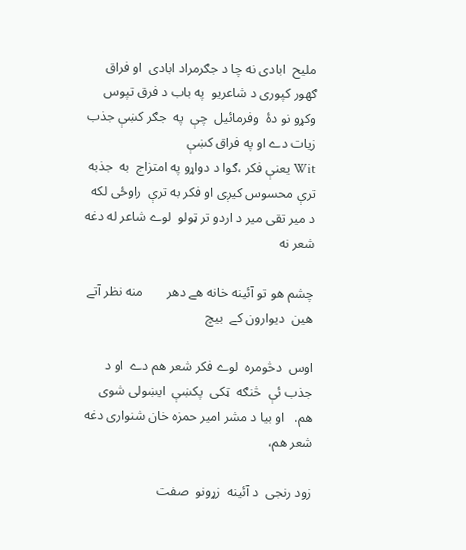مليح  ابادى نه چا د جګرمراد ابادى  او فراق ګهور کپورى د شاعريو  په باب د فرق تپوس وکړو نو دۀ  وفرمائيل  چې  په  جګر کښې جذب زيات دے او په فراق کښې
Wit يعنې فکر ،ګوا د دواړو په امتزاج  به  جذبه  ترې محسوس کيږى او فکر به ترې  راوځى لکه  د مير تقى مير د اردو تر ټولو  لوے شاعر له دغه  شعر نه

چشم هو تو آئينه خانه هے دهر       منه نظر آتے هين  ديوارون کے  بيچ

اوس  دڅومره  لوے فکر شعر هم دے  او د جذب ئې  څنګه  ټکى  پکښې  ايښولى شوى هم.   او بيا د مشر امير حمزه خان شنوارى دغه شعر هم،

زود رنجى  د آئينه  زړونو  صفت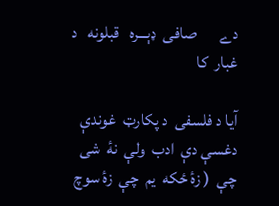دے       صافى  ډېـــره   قبلونه   د  غبار  کا

آيا د فلسفى  د پکارټ  غوندې  دغسې دې  ادب  ولې  نۀ  شى  چې  ( زۀ ځکه  يم  چې  زۀ سوچ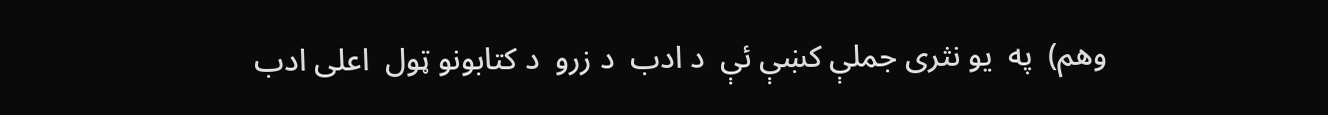وهم)  په  يو نثرى جملې کښې ئې  د ادب  د زرو  د کتابونو ټول  اعلى ادب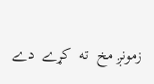زمونږ مخ  ته  کړے  دے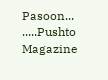Pasoon... .....Pushto Magazine